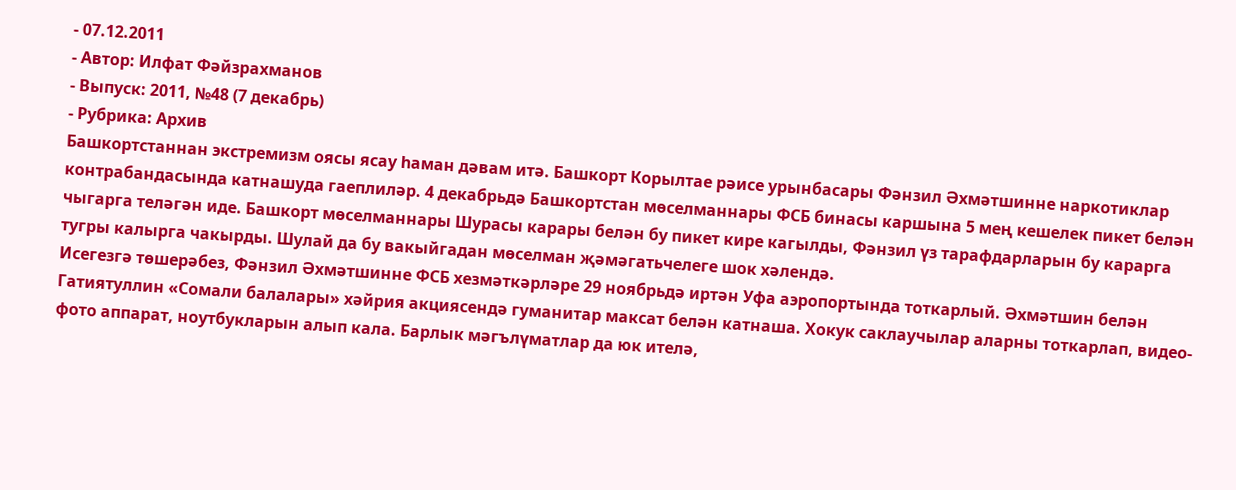- 07.12.2011
- Автор: Илфат Фәйзрахманов
- Выпуск: 2011, №48 (7 декабрь)
- Рубрика: Архив
Башкортстаннан экстремизм оясы ясау һаман дәвам итә. Башкорт Корылтае рәисе урынбасары Фәнзил Әхмәтшинне наркотиклар контрабандасында катнашуда гаеплиләр. 4 декабрьдә Башкортстан мөселманнары ФСБ бинасы каршына 5 мең кешелек пикет белән чыгарга теләгән иде. Башкорт мөселманнары Шурасы карары белән бу пикет кире кагылды, Фәнзил үз тарафдарларын бу карарга тугры калырга чакырды. Шулай да бу вакыйгадан мөселман җәмәгатьчелеге шок хәлендә.
Исегезгә төшерәбез, Фәнзил Әхмәтшинне ФСБ хезмәткәрләре 29 ноябрьдә иртән Уфа аэропортында тоткарлый. Әхмәтшин белән Гатиятуллин «Сомали балалары» хәйрия акциясендә гуманитар максат белән катнаша. Хокук саклаучылар аларны тоткарлап, видео-фото аппарат, ноутбукларын алып кала. Барлык мәгълүматлар да юк ителә,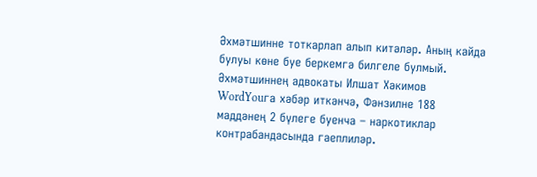Әхмәтшинне тоткарлап алып китәләр. Аның кайда булуы көне буе беркемгә билгеле булмый.
Әхмәтшиннең адвокаты Илшат Хәкимов WordYouга хәбәр иткәнчә, Фәнзилне 188 маддәнең 2 бүлеге буенча – наркотиклар контрабандасында гаеплиләр.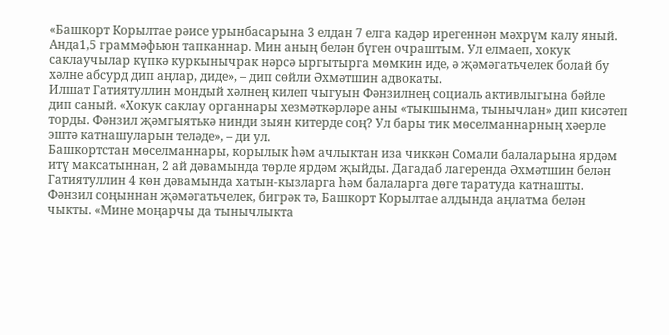«Башкорт Корылтае рәисе урынбасарына 3 елдан 7 елга кадәр ирегеннән мәхрүм калу яный. Анда1,5 граммәфьюн тапканнар. Мин аның белән бүген очраштым. Ул елмаеп, хокук саклаучылар күпкә куркынычрак нәрсә ыргытырга мөмкин иде, ә җәмәгатьчелек болай бу хәлне абсурд дип аңлар, диде», – дип сөйли Әхмәтшин адвокаты.
Илшат Гатиятуллин мондый хәлнең килеп чыгуын Фәнзилнең социаль активлыгына бәйле дип саный. «Хокук саклау органнары хезмәткәрләре аны «тыкшынма, тынычлан» дип кисәтеп торды. Фәнзил җәмгыятькә нинди зыян китерде соң? Ул бары тик мөселманнарның хәерле эштә катнашуларын теләде», – ди ул.
Башкортстан мөселманнары, корылык һәм ачлыктан иза чиккән Сомали балаларына ярдәм итү максатыннан, 2 ай дәвамында төрле ярдәм җыйды. Дагадаб лагеренда Әхмәтшин белән Гатиятуллин 4 көн дәвамында хатын-кызларга һәм балаларга дөге таратуда катнашты.
Фәнзил соңыннан җәмәгатьчелек, бигрәк тә, Башкорт Корылтае алдында аңлатма белән чыкты. «Мине моңарчы да тынычлыкта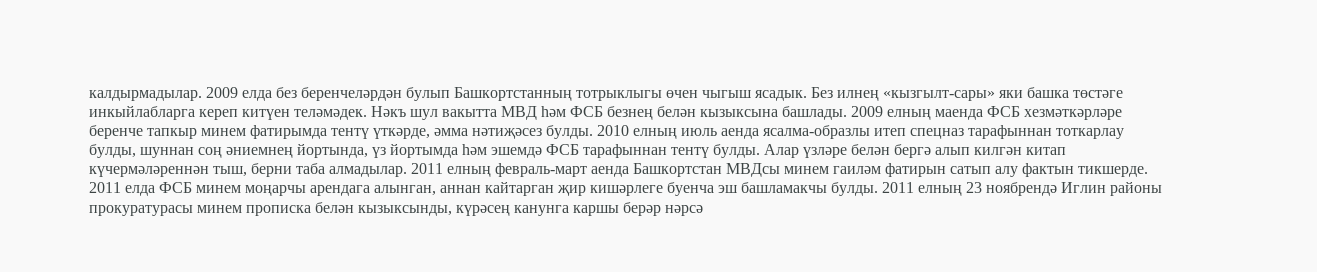калдырмадылар. 2009 елда без беренчеләрдән булып Башкортстанның тотрыклыгы өчен чыгыш ясадык. Без илнең «кызгылт-сары» яки башка төстәге инкыйлабларга кереп китүен теләмәдек. Нәкъ шул вакытта МВД һәм ФСБ безнең белән кызыксына башлады. 2009 елның маенда ФСБ хезмәткәрләре беренче тапкыр минем фатирымда тентү үткәрде, әмма нәтиҗәсез булды. 2010 елның июль аенда ясалма-образлы итеп спецназ тарафыннан тоткарлау булды, шуннан соң әниемнең йортында, үз йортымда һәм эшемдә ФСБ тарафыннан тентү булды. Алар үзләре белән бергә алып килгән китап күчермәләреннән тыш, берни таба алмадылар. 2011 елның февраль-март аенда Башкортстан МВДсы минем гаиләм фатирын сатып алу фактын тикшерде. 2011 елда ФСБ минем моңарчы арендага алынган, аннан кайтарган җир кишәрлеге буенча эш башламакчы булды. 2011 елның 23 ноябрендә Иглин районы прокуратурасы минем прописка белән кызыксынды, күрәсең канунга каршы берәр нәрсә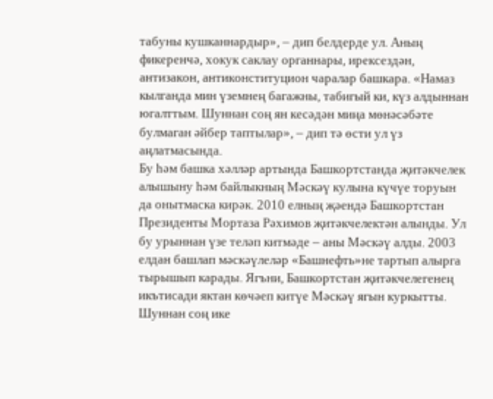табуны кушканнардыр», – дип белдерде ул. Аның фикеренчә, хокук саклау органнары, ирексездән, антизакон, антиконституцион чаралар башкара. «Намаз кылганда мин үземнең багажны, табигый ки, күз алдыннан югалттым. Шуннан соң ян кесәдән миңа мөнәсәбәте булмаган әйбер таптылар», – дип тә өсти ул үз аңлатмасында.
Бу һәм башка хәлләр артында Башкортстанда җитәкчелек алышыну һәм байлыкның Мәскәү кулына күчүе торуын да онытмаска кирәк. 2010 елның җәендә Башкортстан Президенты Мортаза Рәхимов җитәкчелектән алынды. Ул бу урыннан үзе теләп китмәде – аны Мәскәү алды. 2003 елдан башлап мәскәүлеләр «Башнефть»не тартып алырга тырышып карады. Ягъни, Башкортстан җитәкчелегенең икътисади яктан көчәеп китүе Мәскәү ягын куркытты. Шуннан соң ике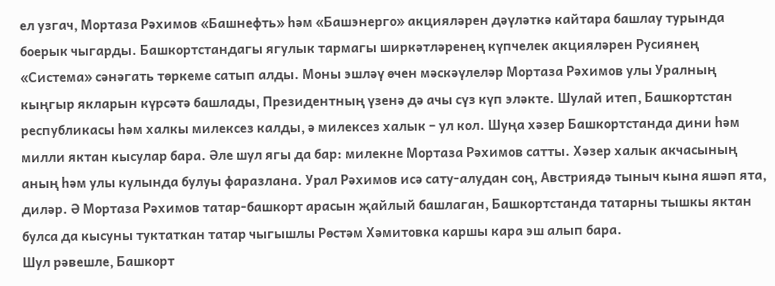ел узгач, Мортаза Рәхимов «Башнефть» һәм «Башэнерго» акцияләрен дәүләткә кайтара башлау турында боерык чыгарды. Башкортстандагы ягулык тармагы ширкәтләренең күпчелек акцияләрен Русиянең «Система» сәнәгать төркеме сатып алды. Моны эшләү өчен мәскәүлеләр Мортаза Рәхимов улы Уралның кыңгыр якларын күрсәтә башлады, Президентның үзенә дә ачы сүз күп эләкте. Шулай итеп, Башкортстан республикасы һәм халкы милексез калды, ә милексез халык – ул кол. Шуңа хәзер Башкортстанда дини һәм милли яктан кысулар бара. Әле шул ягы да бар: милекне Мортаза Рәхимов сатты. Хәзер халык акчасының аның һәм улы кулында булуы фаразлана. Урал Рәхимов исә сату-алудан соң, Австриядә тыныч кына яшәп ята, диләр. Ә Мортаза Рәхимов татар-башкорт арасын җайлый башлаган, Башкортстанда татарны тышкы яктан булса да кысуны туктаткан татар чыгышлы Рөстәм Хәмитовка каршы кара эш алып бара.
Шул рәвешле, Башкорт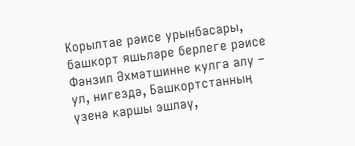Корылтае рәисе урынбасары, башкорт яшьләре берлеге рәисе Фәнзил Әхмәтшинне кулга алу – ул, нигездә, Башкортстанның үзенә каршы эшләү,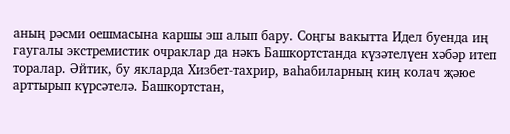аның рәсми оешмасына каршы эш алып бару. Соңгы вакытта Идел буенда иң гаугалы экстремистик очраклар да нәкъ Башкортстанда күзәтелүен хәбәр итеп торалар. Әйтик, бу якларда Хизбет-тахрир, ваһабиларның киң колач җәюе арттырып күрсәтелә. Башкортстан,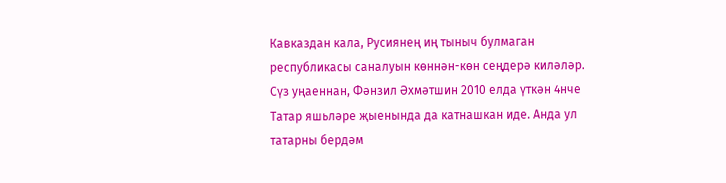Кавказдан кала, Русиянең иң тыныч булмаган республикасы саналуын көннән-көн сеңдерә киләләр.
Сүз уңаеннан, Фәнзил Әхмәтшин 2010 елда үткән 4нче Татар яшьләре җыенында да катнашкан иде. Анда ул татарны бердәм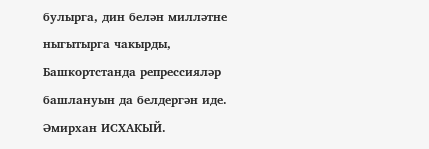булырга, дин белән милләтне ныгытырга чакырды, Башкортстанда репрессияләр башлануын да белдергән иде.
Әмирхан ИСХАКЫЙ.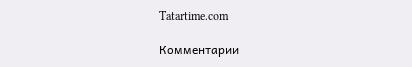Tatartime.com

Комментарии